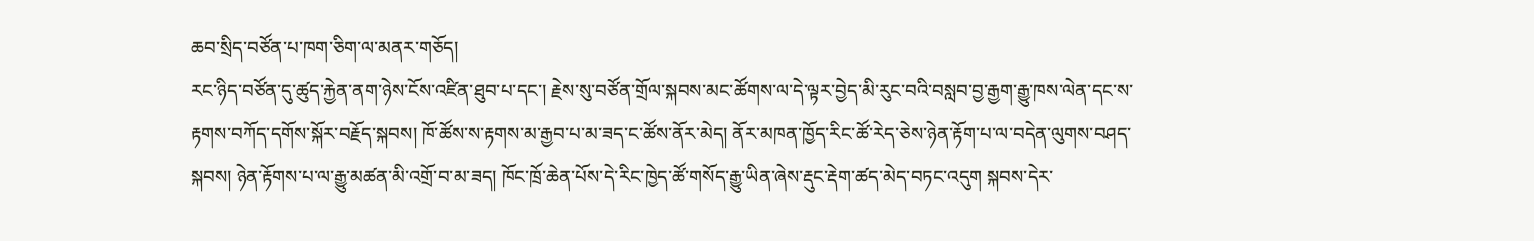ཆབ་སྲིད་བཙོན་པ་ཁག་ཅིག་ལ་མནར་གཅོད།
རང་ཉིད་བཙོན་དུ་ཚུད་རྐྱེན་ནག་ཉེས་ངོས་འཛིན་ཐུབ་པ་དང་། རྗེས་སུ་བཙོན་གྲོལ་སྐབས་མང་ཚོགས་ལ་དེ་ལྟར་བྱེད་མི་རུང་བའི་བསླབ་བྱ་རྒྱག་རྒྱུ་ཁས་ལེན་དང་ས་རྟགས་བཀོད་དགོས་སྐོར་བརྗོད་སྐབས། ཁོ་ཚོས་ས་རྟགས་མ་རྒྱབ་པ་མ་ཟད་ང་ཚོས་ནོར་མེད། ནོར་མཁན་ཁྱོད་རིང་ཚོ་རེད་ཅེས་ཉེན་རྟོག་པ་ལ་བདེན་ལུགས་བཤད་སྐབས། ཉེན་རྟོགས་པ་ལ་རྒྱུ་མཚན་མི་འགྲོ་བ་མ་ཟད། ཁོང་ཁྲོ་ཆེན་པོས་དེ་རིང་ཁྱེད་ཚོ་གསོད་རྒྱུ་ཡིན་ཞེས་རྡུང་རྡེག་ཚད་མེད་བཏང་འདུག སྐབས་དེར་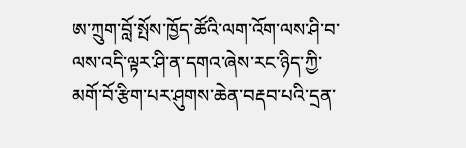ཨ་ཀྲུག་བློ་སྤོས་ཁྱོད་ཚོའི་ལག་འོག་ལས་ཤི་བ་ལས་འདི་ལྟར་ཤི་ན་དགའ་ཞེས་རང་ཉིད་ཀྱི་མགོ་བོ་རྩིག་པར་ཤུགས་ཆེན་བརྡབ་པའི་དྲན་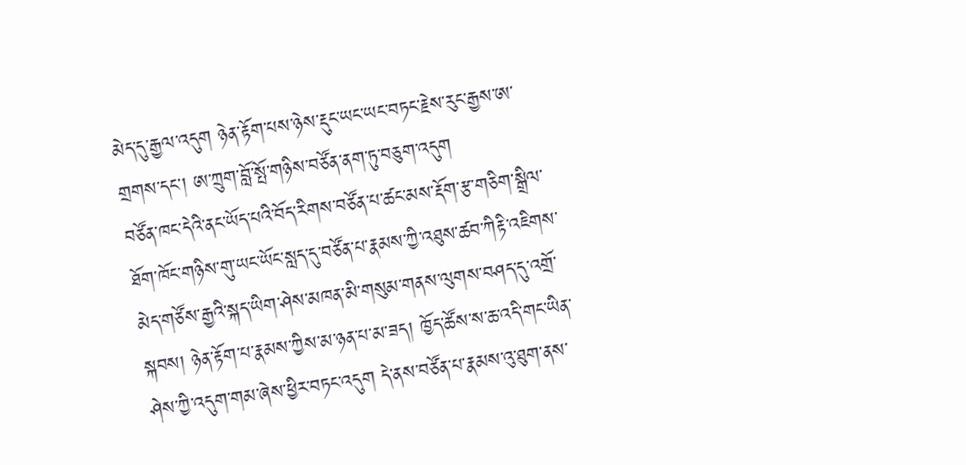མེད་དུ་རྒྱལ་འདུག ཉེན་རྟོག་པས་ཉེས་རྡུང་ཡང་ཡང་བཏང་རྗེས་རུང་རྒྱས་ཨ་གྲགས་དང་། ཨ་ཀྲུག་བློ་སྤོ་གཉིས་བཙོན་ནག་ཏུ་བཅུག་འདུག
བཙོན་ཁང་དེའི་ནང་ཡོད་པའི་བོད་རིགས་བཙོན་པ་ཚང་མས་རྡོག་རྩ་གཅིག་སྒྲིལ་ཐོག་ཁོང་གཉིས་གུ་ཡང་ཡོང་སླད་དུ་བཙོན་པ་རྣམས་ཀྱི་འཐུས་ཚབ་ཀིརྟི་འཇིགས་མེད་གཙོས་རྒྱའི་སྐད་ཡིག་ཤེས་མཁན་མི་གསུམ་གནས་ལུགས་བཤད་དུ་འགྲོ་སྐབས། ཉེན་རྟོག་པ་རྣམས་ཀྱིས་མ་ཉན་པ་མ་ཟད། ཁྱོད་ཚོས་ས་ཆ་འདི་གང་ཡིན་ཤེས་ཀྱི་འདུག་གམ་ཞེས་ཕྱིར་བཏང་འདུག དེ་ནས་བཙོན་པ་རྣམས་འུ་ཐུག་ནས་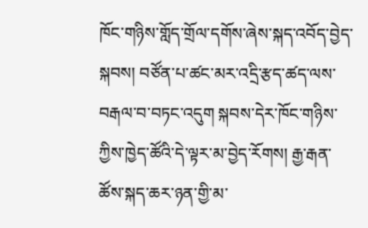ཁོང་གཉིས་གློད་གྲོལ་དགོས་ཞེས་སྐད་འབོད་བྱེད་སྐབས། བཙོན་པ་ཚང་མར་འདྲི་རྩད་ཚད་ལས་བརྒལ་བ་བཏང་འདུག སྐབས་དེར་ཁོང་གཉིས་ཀྱིས་ཁྱེད་ཚོའི་དེ་ལྟར་མ་བྱེད་རོགས། རྒྱ་རྒན་ཚོས་སྐད་ཆར་ཉན་གྱི་མ་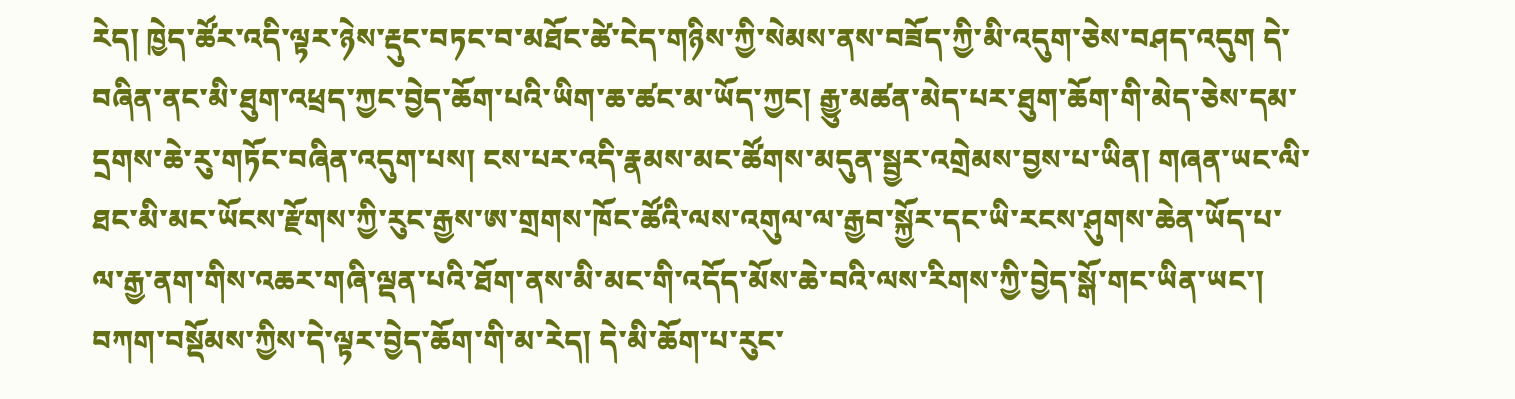རེད། ཁྱེད་ཚོར་འདི་ལྟར་ཉེས་རྡུང་བཏང་བ་མཐོང་ཚེ་ངེད་གཉིས་ཀྱི་སེམས་ནས་བཟོད་ཀྱི་མི་འདུག་ཅེས་བཤད་འདུག དེ་བཞིན་ནང་མི་ཐུག་འཕྲད་ཀྱང་བྱེད་ཆོག་པའི་ཡིག་ཆ་ཚང་མ་ཡོད་ཀྱང། རྒྱུ་མཚན་མེད་པར་ཐུག་ཆོག་གི་མེད་ཅེས་དམ་དྲགས་ཆེ་རུ་གཏོང་བཞིན་འདུག་པས། ངས་པར་འདི་རྣམས་མང་ཚོགས་མདུན་སྦྱར་འགྲེམས་བྱས་པ་ཡིན། གཞན་ཡང་ལི་ཐང་མི་མང་ཡོངས་རྫོགས་ཀྱི་རུང་རྒྱས་ཨ་གྲགས་ཁོང་ཚོའི་ལས་འགུལ་ལ་རྒྱབ་སྐྱོར་དང་ཡི་རངས་ཤུགས་ཆེན་ཡོད་པ་ལ་རྒྱ་ནག་གིས་འཆར་གཞི་ལྡན་པའི་ཐོག་ནས་མི་མང་གི་འདོད་མོས་ཆེ་བའི་ལས་རིགས་ཀྱི་བྱེད་སྒོ་གང་ཡིན་ཡང་། བཀག་བསྡོམས་ཀྱིས་དེ་ལྟར་བྱེད་ཆོག་གི་མ་རེད། དེ་མི་ཆོག་པ་རུང་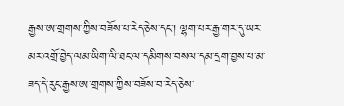རྒྱས་ཨ་གྲགས་ཀྱིས་བཟོས་པ་རེད་ཅེས་དང་། ལྷག་པར་རྒྱ་གར་དུ་ཡར་མར་འགྲོ་བྱེད་ལམ་ཡིག་ལི་ཐང་ལ་དམིགས་བསལ་དམ་དྲག་བྱས་པ་མ་ཟད་དེ་རུང་རྒྱས་ཨ་གྲགས་ཀྱིས་བཟོས་བ་རེད་ཅེས་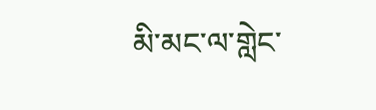མི་མང་ལ་གླེང་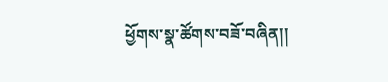ཕྱོགས་སྣ་ཚོགས་བཟོ་བཞིན།།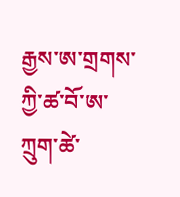རྒྱས་ཨ་གྲགས་ཀྱི་ཚ་བོ་ཨ་ཀྲུག་ཚེ་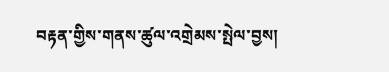བརྟན་གྱིས་གནས་ཚུལ་འགྲེམས་སྤེལ་བྱས།